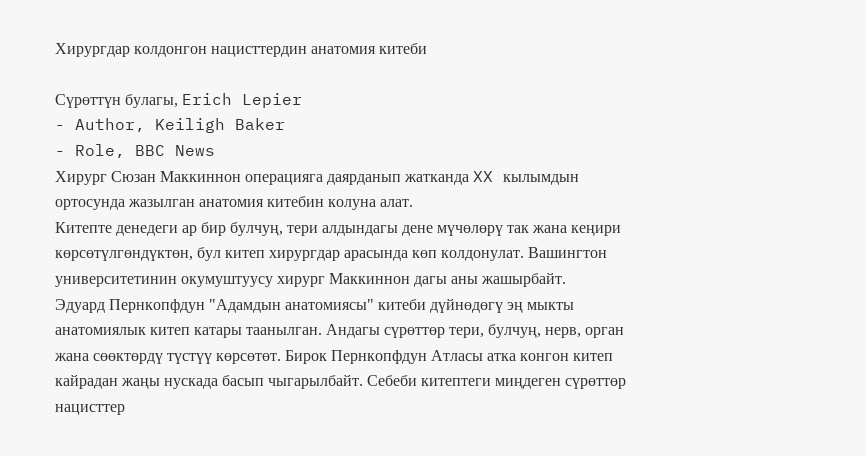Хирургдар колдонгон нацисттердин анатомия китеби

Сүрөттүн булагы, Erich Lepier
- Author, Keiligh Baker
- Role, BBC News
Хирург Сюзан Маккиннон операцияга даярданып жатканда XX кылымдын ортосунда жазылган анатомия китебин колуна алат.
Китепте денедеги ар бир булчуң, тери алдындагы дене мүчөлөрү так жана кеңири көрсөтүлгөндүктөн, бул китеп хирургдар арасында көп колдонулат. Вашингтон университетинин окумуштуусу хирург Маккиннон дагы аны жашырбайт.
Эдуард Пернкопфдун "Адамдын анатомиясы" китеби дүйнөдөгү эң мыкты анатомиялык китеп катары таанылган. Андагы сүрөттөр тери, булчуң, нерв, орган жана сөөктөрдү түстүү көрсөтөт. Бирок Пернкопфдун Атласы атка конгон китеп кайрадан жаңы нускада басып чыгарылбайт. Себеби китептеги миңдеген сүрөттөр нацисттер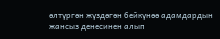өлтүргөн жүздөгөн бейкүнөө адамдардын жансыз денесинен алып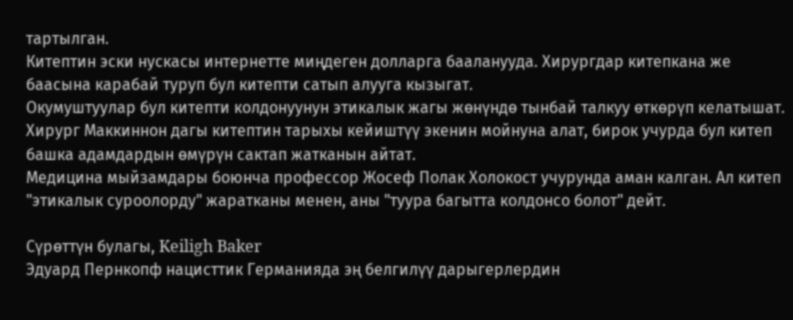тартылган.
Китептин эски нускасы интернетте миңдеген долларга бааланууда. Хирургдар китепкана же баасына карабай туруп бул китепти сатып алууга кызыгат.
Окумуштуулар бул китепти колдонуунун этикалык жагы жөнүндө тынбай талкуу өткөрүп келатышат. Хирург Маккиннон дагы китептин тарыхы кейиштүү экенин мойнуна алат, бирок учурда бул китеп башка адамдардын өмүрүн сактап жатканын айтат.
Медицина мыйзамдары боюнча профессор Жосеф Полак Холокост учурунда аман калган. Ал китеп "этикалык суроолорду" жаратканы менен, аны "туура багытта колдонсо болот" дейт.

Сүрөттүн булагы, Keiligh Baker
Эдуард Пернкопф нацисттик Германияда эң белгилүү дарыгерлердин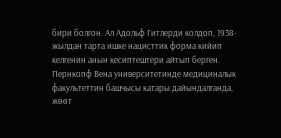бири болгон. Ал Адольф Гитлерди колдоп, 1938-жылдан тарта ишке нацисттик форма кийип келгенин анын кесиптештери айтып берген.
Пернкопф Вена университетинде медициналык факультеттин башчысы катары дайындалганда, жөөт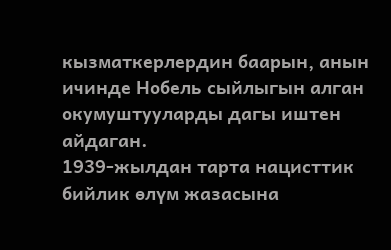кызматкерлердин баарын, анын ичинде Нобель сыйлыгын алган окумуштууларды дагы иштен айдаган.
1939-жылдан тарта нацисттик бийлик өлүм жазасына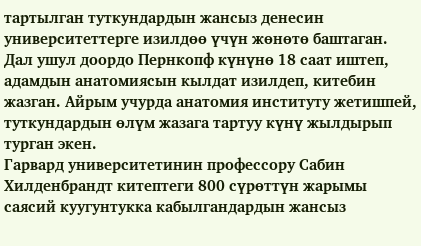тартылган туткундардын жансыз денесин университеттерге изилдөө үчүн жөнөтө баштаган. Дал ушул доордо Пернкопф күнүнө 18 саат иштеп, адамдын анатомиясын кылдат изилдеп, китебин жазган. Айрым учурда анатомия институту жетишпей, туткундардын өлүм жазага тартуу күнү жылдырып турган экен.
Гарвард университетинин профессору Сабин Хилденбрандт китептеги 800 сүрөттүн жарымы саясий куугунтукка кабылгандардын жансыз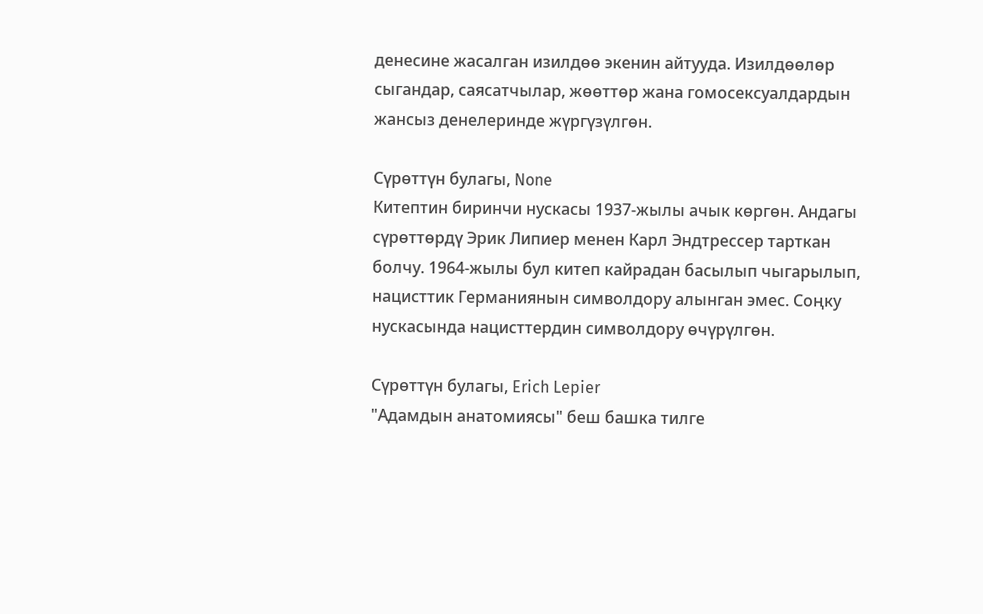денесине жасалган изилдөө экенин айтууда. Изилдөөлөр сыгандар, саясатчылар, жөөттөр жана гомосексуалдардын жансыз денелеринде жүргүзүлгөн.

Сүрөттүн булагы, None
Китептин биринчи нускасы 1937-жылы ачык көргөн. Андагы сүрөттөрдү Эрик Липиер менен Карл Эндтрессер тарткан болчу. 1964-жылы бул китеп кайрадан басылып чыгарылып, нацисттик Германиянын символдору алынган эмес. Соңку нускасында нацисттердин символдору өчүрүлгөн.

Сүрөттүн булагы, Erich Lepier
"Адамдын анатомиясы" беш башка тилге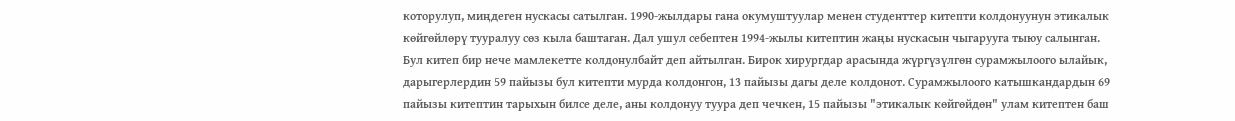которулуп, миңдеген нускасы сатылган. 1990-жылдары гана окумуштуулар менен студенттер китепти колдонуунун этикалык көйгөйлөрү тууралуу сөз кыла баштаган. Дал ушул себептен 1994-жылы китептин жаңы нускасын чыгарууга тыюу салынган.
Бул китеп бир нече мамлекетте колдонулбайт деп айтылган. Бирок хирургдар арасында жүргүзүлгөн сурамжылоого ылайык, дарыгерлердин 59 пайызы бул китепти мурда колдонгон, 13 пайызы дагы деле колдонот. Сурамжылоого катышкандардын 69 пайызы китептин тарыхын билсе деле, аны колдонуу туура деп чечкен, 15 пайызы "этикалык көйгөйдөн" улам китептен баш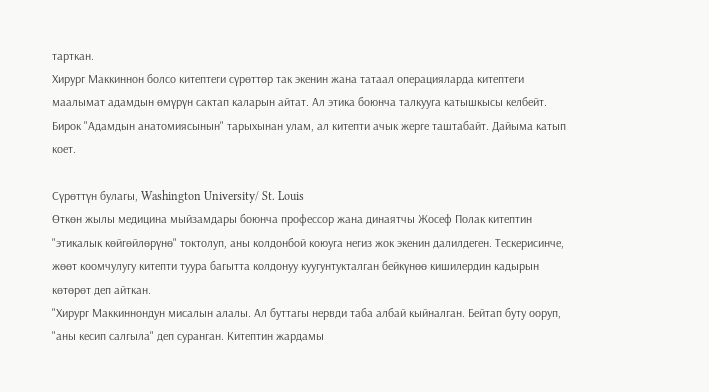тарткан.
Хирург Маккиннон болсо китептеги сүрөттөр так экенин жана татаал операцияларда китептеги маалымат адамдын өмүрүн сактап каларын айтат. Ал этика боюнча талкууга катышкысы келбейт.
Бирок "Адамдын анатомиясынын" тарыхынан улам, ал китепти ачык жерге таштабайт. Дайыма катып коет.

Сүрөттүн булагы, Washington University/ St. Louis
Өткөн жылы медицина мыйзамдары боюнча профессор жана динаятчы Жосеф Полак китептин "этикалык көйгөйлөрүнө" токтолуп, аны колдонбой коюуга негиз жок экенин далилдеген. Тескерисинче, жөөт коомчулугу китепти туура багытта колдонуу куугунтукталган бейкүнөө кишилердин кадырын көтөрөт деп айткан.
"Хирург Маккиннондун мисалын алалы. Ал буттагы нервди таба албай кыйналган. Бейтап буту ооруп, "аны кесип салгыла" деп суранган. Китептин жардамы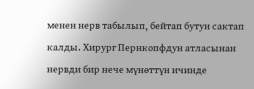менен нерв табылып, бейтап бутун сактап калды. Хирург Пернкопфдун атласынан нервди бир нече мүнөттүн ичинде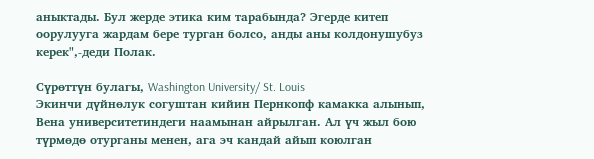аныктады. Бул жерде этика ким тарабында? Эгерде китеп оорулууга жардам бере турган болсо, анды аны колдонушубуз керек",-деди Полак.

Сүрөттүн булагы, Washington University/ St. Louis
Экинчи дүйнөлук согуштан кийин Пернкопф камакка алынып, Вена университетиндеги наамынан айрылган. Ал үч жыл бою түрмөдө отурганы менен, ага эч кандай айып коюлган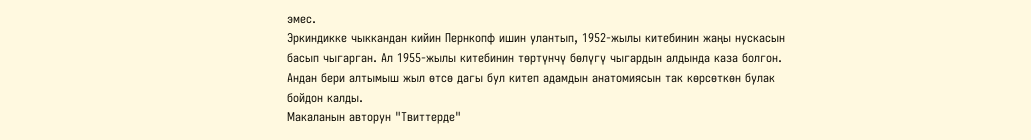эмес.
Эркиндикке чыккандан кийин Пернкопф ишин улантып, 1952-жылы китебинин жаңы нускасын басып чыгарган. Ал 1955-жылы китебинин төртүнчү бөлүгү чыгардын алдында каза болгон.
Андан бери алтымыш жыл өтсө дагы бул китеп адамдын анатомиясын так көрсөткөн булак бойдон калды.
Макаланын авторун "Твиттерде"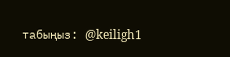табыңыз: @keiligh1